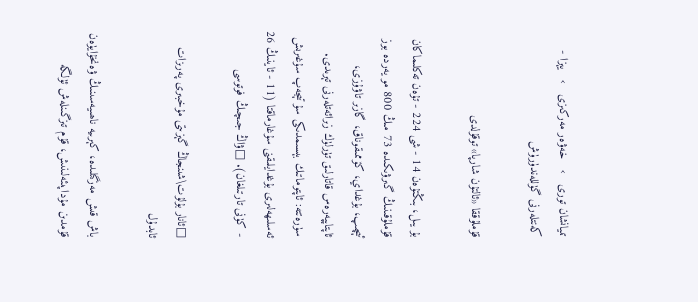تىيانشان تورى   ›   خەۋەر مەركىزى   ›   يېزا - كەنتلەرنى گۈللەندۈرۈش

قۇملۇققا «ئالتۇن شارپا» توقۇلدى

بۇ يىل، بىڭتۇەن 14 - شى 224 - تۇەن تەكلىماكان قۇملۇقىنىڭ گىرۋىكىدە 73 مىڭ 800 مو يەردە بوز ئېچىپ، بۇغداي، كۆممىقوناق، گازىر تاۋۇزى، ئاپتاپپەرەس قاتارلىق تۈرلۈك زىرائەتلەرنى تېرىدى. سۈرەتتە: ئاپتوماتىك بېسىمدىكى سۇ تېجەپ سۇغىرىش ئەسلىھەلىرى بۇغدايلىقنى سۇغارماقتا (11 - ئاينىڭ 26 - كۈنى تارتىلغان). □ۋاڭ جىچىڭ فوتوسى

□ئانار بۇلۇت\شىنجاڭ گېزىتى مۇخبىرى پەرىزات ئابدۇل

باش قىش مەزگىلىدە، كېرىيە ناھىيەسىنىڭ ۋەنخۇايۈەن قۇمدىن مۇداپىئەلىنىش، قۇم تىزگىنلەش ئۈلگە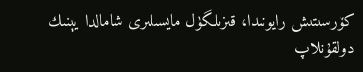كۆرسىتىش رايونىدا، قىزىلگۈل مايسىلىرى شامالدا يېنىك دولقۇنلاپ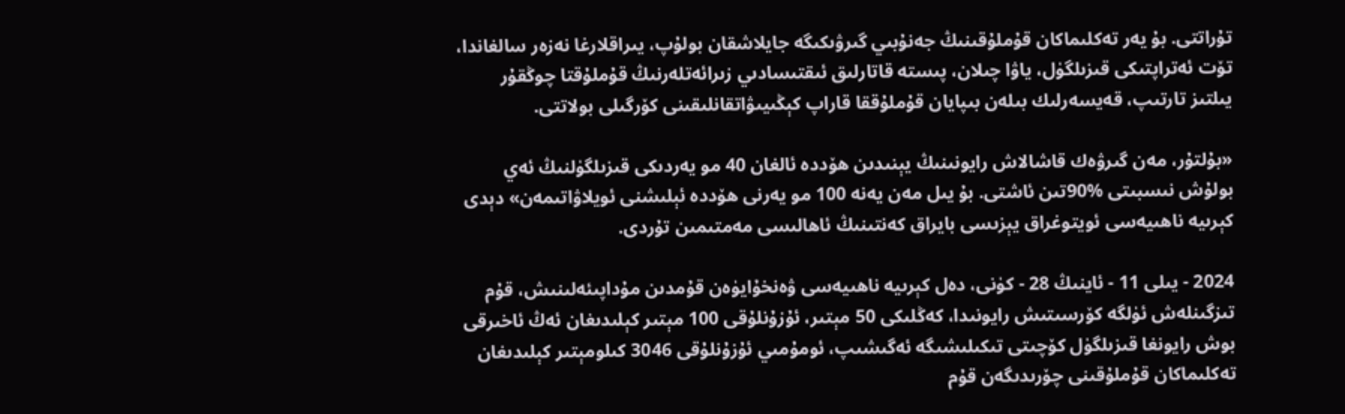تۇراتتى. بۇ يەر تەكلىماكان قۇملۇقىنىڭ جەنۇبىي گىرۋىكىگە جايلاشقان بولۇپ، يىراقلارغا نەزەر سالغاندا، تۆت ئەتراپتىكى قىزىلگۈل، ياۋا چىلان، پىستە قاتارلىق ئىقتىسادىي زىرائەتلەرنىڭ قۇملۇقتا چوڭقۇر يىلتىز تارتىپ، قەيسەرلىك بىلەن بىپايان قۇملۇققا قاراپ كېڭىيىۋاتقانلىقىنى كۆرگىلى بولاتتى.

«بۇلتۇر، مەن گىرۋەك قاشالاش رايونىنىڭ يېنىدىن ھۆددە ئالغان 40 مو يەردىكى قىزىلگۈلنىڭ ئەي بولۇش نىسبىتى %90تىن ئاشتى. بۇ يىل مەن يەنە 100 مو يەرنى ھۆددە ئېلىشنى ئويلاۋاتىمەن» دېدى كېرىيە ناھىيەسى ئويتوغراق يېزىسى بايراق كەنتىنىڭ ئاھالىسى مەمتىمىن تۇردى.

2024 - يىلى 11 - ئاينىڭ 28 - كۈنى، دەل كېرىيە ناھىيەسى ۋەنخۇايۈەن قۇمدىن مۇداپىئەلىنىش، قۇم تىزگىنلەش ئۈلگە كۆرسىتىش رايونىدا، كەڭلىكى 50 مېتىر، ئۇزۇنلۇقى 100 مېتىر كېلىدىغان ئەڭ ئاخىرقى بوش رايونغا قىزىلگۈل كۆچىتى تىكىلىشىگە ئەگىشىپ، ئومۇمىي ئۇزۇنلۇقى 3046 كىلومېتىر كېلىدىغان تەكلىماكان قۇملۇقىنى چۆرىدىگەن قۇم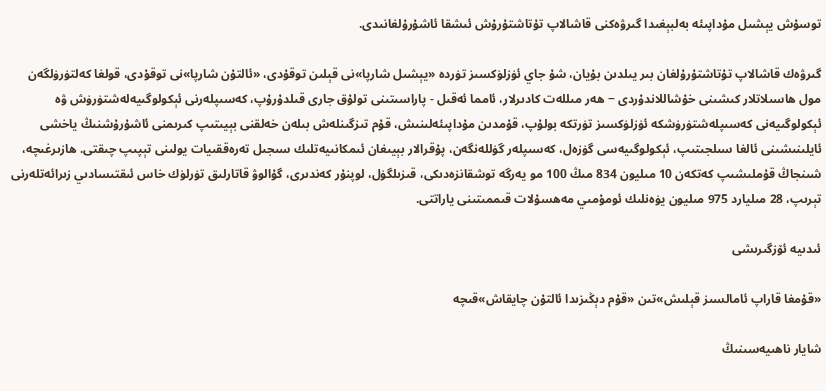توسۇش يېشىل مۇداپىئە بەلبېغىدا گىرۋەكنى قاشالاپ تۇتاشتۇرۇش ئىشقا ئاشۇرۇلغانىدى.

گىرۋەك قاشالاپ تۇتاشتۇرۇلغان بىر يىلدىن بۇيان، شۇ جاي ئۈزلۈكسىز تۈردە «يېشىل شارپا»نى قېلىن توقۇدى، «ئالتۇن شارپا»نى توقۇدى، قولغا كەلتۈرۈلگەن مول ھاسىلاتلار كىشىنى خۇشاللاندۇردى − ھەر مىللەت كادىرلار، ئامما ئەقىل - پاراسىتىنى تولۇق جارى قىلدۇرۇپ، كەسىپلەرنى ئېكولوگىيەلەشتۈرۈش ۋە ئېكولوگىيەنى كەسىپلەشتۈرۈشكە ئۈزلۈكسىز تۈرتكە بولۇپ، قۇمدىن مۇداپىئەلىنىش، قۇم تىزگىنلەش بىلەن خەلقنى بېيىتىپ كىرىمنى ئاشۇرۇشنىڭ ياخشى ئايلىنىشىنى ئالغا سىلجىتىپ، ئېكولوگىيەسى گۈزەل، كەسىپلەر گۈللەنگەن، پۇقرالار بېيىغان ئىمكانىيەتلىك سىجىل تەرەققىيات يولىنى تېپىپ چىقتى. ھازىرغىچە، شىنجاڭ قۇملىشىپ كەتكەن 10 مىليون 834 مىڭ 100 مو يەرگە توشقانزەدىكى، قىزىلگۈل، لوپنۇر كەندىرى، گۇالوۋ قاتارلىق تۈرلۈك خاس ئىقتىسادىي زىرائەتلەرنى تېرىپ، 28 مىليارد 975 مىليون يۈەنلىك ئومۇمىي مەھسۇلات قىممىتىنى ياراتتى.

ئىدىيە ئۆزگىرىشى

«قۇمغا قاراپ ئامالسىز قېلىش»تىن «قۇم دېڭىزىدا ئالتۇن چايقاش»قىچە

شايار ناھىيەسىنىڭ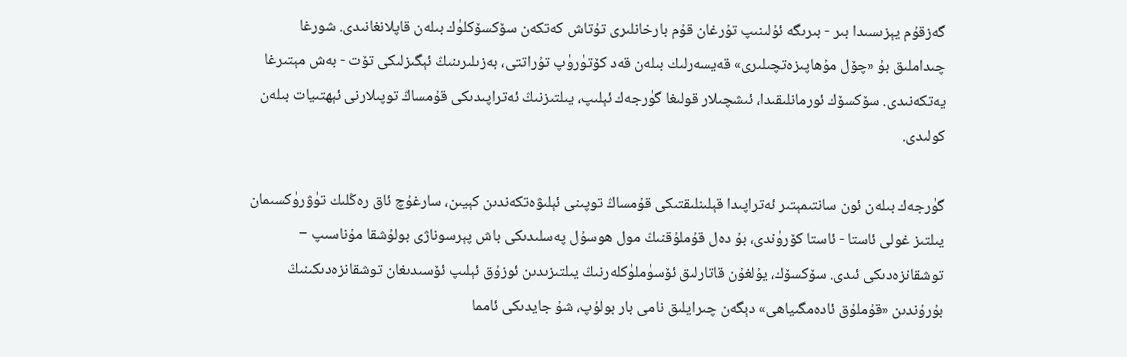گەزقۇم يېزىسىدا بىر - بىرىگە ئۇلىنىپ تۇرغان قۇم بارخانلىرى تۇتاش كەتكەن سۆكسۆكلۈك بىلەن قاپلانغانىدى. شورغا چىداملىق بۇ «چۆل مۇھاپىزەتچىلىرى» قەيسەرلىك بىلەن قەد كۆتۈرۈپ تۇراتتى، بەزىلىرىنىڭ ئېگىزلىكى تۆت - بەش مېتىرغا يەتكەنىدى. سۆكسۆك ئورمانلىقىدا، ئىشچىلار قولىغا گۈرجەك ئېلىپ، يىلتىزنىڭ ئەتراپىدىكى قۇمساڭ توپىلارنى ئېھتىيات بىلەن كولىدى.

گۈرجەك بىلەن ئون سانتىمېتىر ئەتراپىدا قېلىنلىقتىكى قۇمساڭ توپىنى ئېلىۋەتكەندىن كېيىن، سارغۇچ ئاق رەڭلىك تۈۋرۈكسىمان يىلتىز غولى ئاستا - ئاستا كۆرۈندى، بۇ دەل قۇملۇقنىڭ مول ھوسۇل پەسلىدىكى باش پېرسوناژى بولۇشقا مۇناسىپ − توشقانزەدىكى ئىدى. سۆكسۆك، يۇلغۇن قاتارلىق ئۆسۈملۈكلەرنىڭ يىلتىزىدىن ئوزۇق ئېلىپ ئۆسىدىغان توشقانزەدىكىنىڭ بۇرۇندىن «قۇملۇق ئادەمگىياھى» دېگەن چىرايلىق نامى بار بولۇپ، شۇ جايدىكى ئامما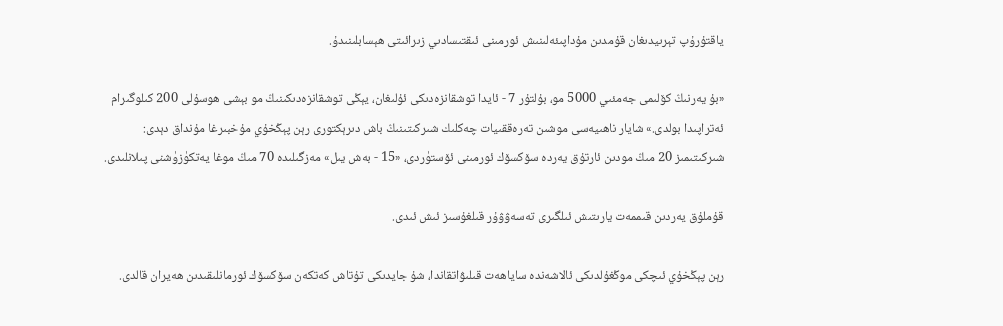ياقتۇرۇپ تېرىيدىغان قۇمدىن مۇداپىئەلىنىش ئورمىنى ئىقتىسادىي زىرائىتى ھېسابلىنىدۇ.

«بۇ يەرنىڭ كۆلىمى جەمئىي 5000 مو، بۇلتۇر 7 - ئايدا توشقانزەدىكى ئۇلىغان، يېڭى توشقانزەدىكىنىڭ مو بېشى ھوسۇلى 200 كىلوگىرام ئەتراپىدا بولدى.» شايار ناھىيەسى موشىن تەرەققىيات چەكلىك شىركىتىنىڭ باش دىرېكتورى رېن پېڭخۇي مۇخبىرغا مۇنداق دېدى: شىركىتىمىز 20 مىڭ مودىن ئارتۇق يەردە سۆكسۆك ئورمىنى ئۆستۈردى، «15 - بەش يىل» مەزگىلىدە 70 مىڭ موغا يەتكۈزۈشنى پىلانلىدى.

قۇملۇق يەردىن قىممەت يارىتىش ئىلگىرى تەسەۋۋۇر قىلغۇسىز ئىش ئىدى.

رېن پېڭخۇي ئىچكى موڭغۇلدىكى ئالاشەندە ساياھەت قىلىۋاتقاندا، شۇ جايدىكى تۇتاش كەتكەن سۆكسۆك ئورمانلىقىدىن ھەيران قالدى.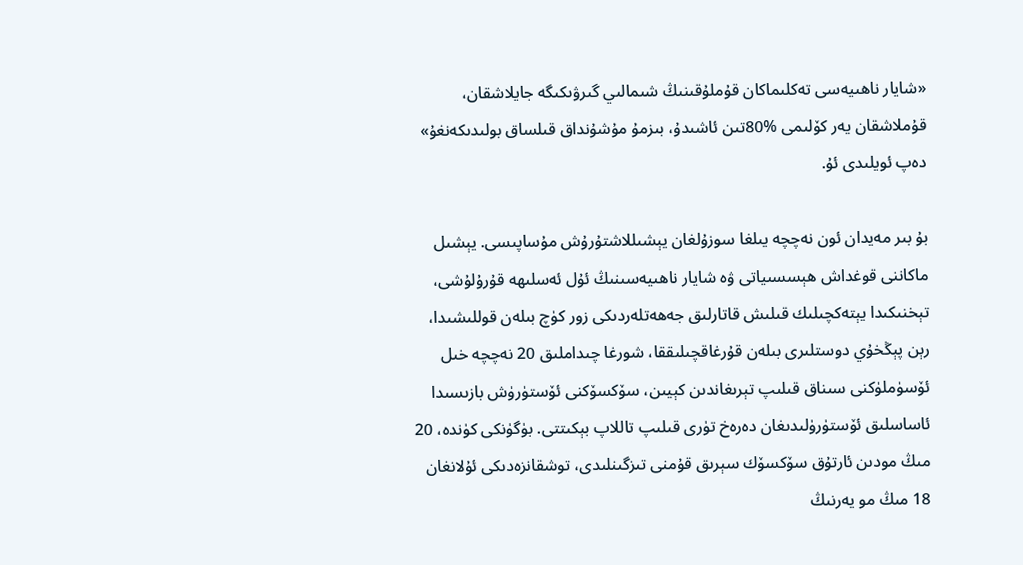«شايار ناھىيەسى تەكلىماكان قۇملۇقىنىڭ شىمالىي گىرۋىكىگە جايلاشقان، قۇملاشقان يەر كۆلىمى %80تىن ئاشىدۇ، بىزمۇ مۇشۇنداق قىلساق بولىدىكەنغۇ» دەپ ئويلىدى ئۇ.

بۇ بىر مەيدان ئون نەچچە يىلغا سوزۇلغان يېشىللاشتۇرۇش مۇساپىسى. يېشىل ماكاننى قوغداش ھېسسىياتى ۋە شايار ناھىيەسىنىڭ ئۇل ئەسلىھە قۇرۇلۇشى، تېخنىكىدا يېتەكچىلىك قىلىش قاتارلىق جەھەتلەردىكى زور كۈچ بىلەن قوللىشىدا، رېن پېڭخۇي دوستلىرى بىلەن قۇرغاقچىلىققا، شورغا چىداملىق 20 نەچچە خىل ئۆسۈملۈكنى سىناق قىلىپ تېرىغاندىن كېيىن، سۆكسۆكنى ئۆستۈرۈش بازىسىدا ئاساسلىق ئۆستۈرۈلىدىغان دەرەخ تۈرى قىلىپ تاللاپ بېكىتتى. بۈگۈنكى كۈندە، 20 مىڭ مودىن ئارتۇق سۆكسۆك سېرىق قۇمنى تىزگىنلىدى، توشقانزەدىكى ئۇلانغان 18 مىڭ مو يەرنىڭ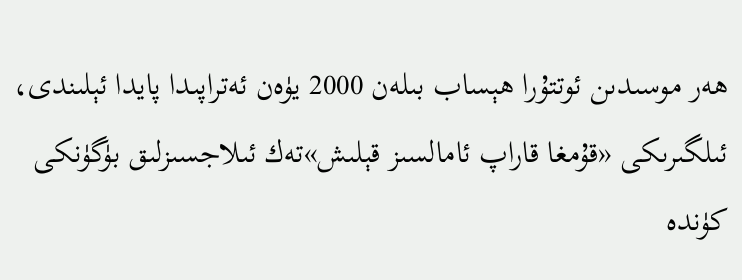ھەر موسىدىن ئوتتۇرا ھېساب بىلەن 2000 يۈەن ئەتراپىدا پايدا ئېلىندى، ئىلگىرىكى «قۇمغا قاراپ ئامالسىز قېلىش»تەك ئىلاجسىزلىق بۈگۈنكى كۈندە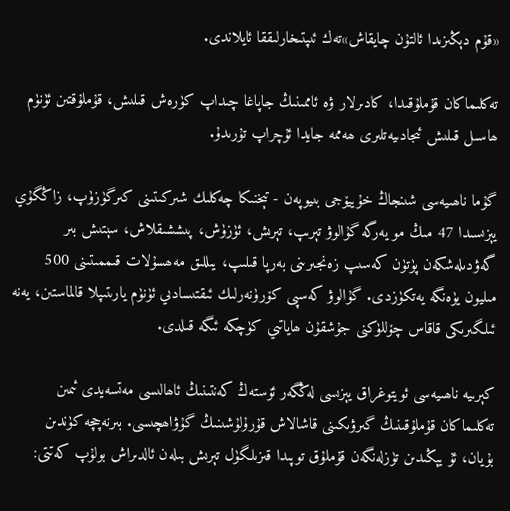«قۇم دېڭىزىدا ئالتۇن چايقاش»تەك ئىپتىخارلىققا ئايلاندى.

تەكلىماكان قۇملۇقىدا، كادىرلار ۋە ئاممىنىڭ جاپاغا چىداپ كۈرەش قىلىش، قۇملۇقتىن ئۈنۈم ھاسىل قىلىش ئىجادىيەتلىرى ھەممە جايدا ئۇچراپ تۇرىدۇ.

گۇما ناھىيەسى شىنجاڭ خۇييۆجى بىيوپەن - تېخنىكا چەكلىك شىركىتىنى كىرگۈزۈپ، زاڭگۇي يېزىسىدا 47 مىڭ مو يەرگە گۇالوۋ تېرىپ، تېرىش، ئۈزۈش، پىششىقلاش، سېتىش بىر گەۋدىلەشكەن پۈتۈن كەسىپ زەنجىرىنى بەرپا قىلىپ، يىللىق مەھسۇلات قىممىتىنى 500 مىليون يۈەنگە يەتكۈزدى. گۇالوۋ كەسپى كۆرۈنەرلىك ئىقتىسادىي ئۈنۈم يارىتىپلا قالماستىن، يەنە ئىلگىرىكى قاقاس چۆللۈكنى جۇشقۇن ھاياتىي كۈچكە ئىگە قىلدى.

كېرىيە ناھىيەسى ئويتوغراق يېزىسى لەڭگەر ئۆستەڭ كەنتىنىڭ ئاھالىسى مەتسەيدى ئىمىن تەكلىماكان قۇملۇقىنىڭ گىرۋىكىنى قاشالاش قۇرۇلۇشىنىڭ گۇۋاھچىسى. بىرنەچچە كۈندىن بۇيان، ئۇ يېڭىدىن تۈزلەنگەن قۇملۇق توپىدا قىزىلگۈل تېرىش بىلەن ئالدىراش بولۇپ كەتتى: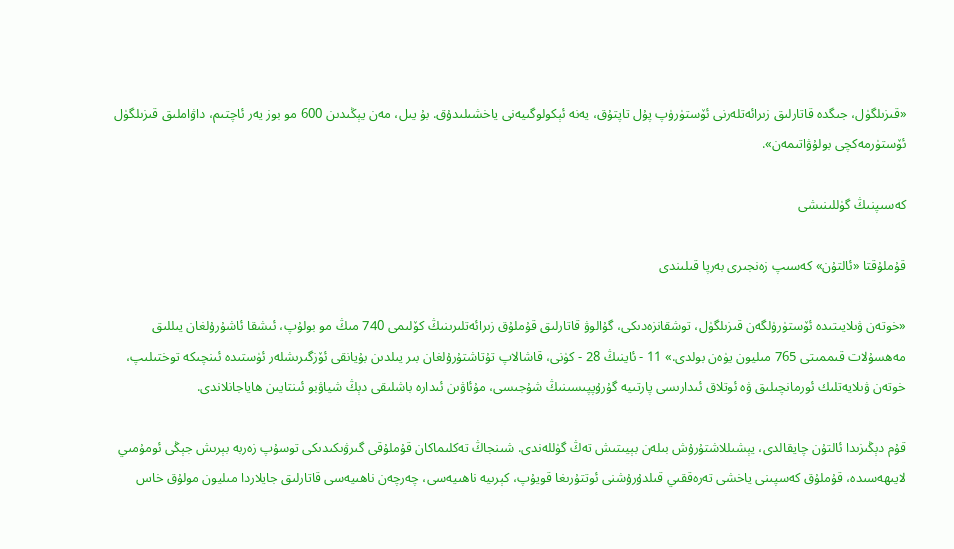«قىزىلگۈل، جىگدە قاتارلىق زىرائەتلەرنى ئۆستۈرۈپ پۇل تاپتۇق، يەنە ئېكولوگىيەنى ياخشىلىدۇق. بۇ يىل، مەن يېڭىدىن 600 مو بوز يەر ئاچتىم، داۋاملىق قىزىلگۈل ئۆستۈرمەكچى بولۇۋاتىمەن».

كەسىپنىڭ گۈللىنىشى

قۇملۇقتا «ئالتۇن» كەسىپ زەنجىرى بەرپا قىلىندى

«خوتەن ۋىلايىتىدە ئۆستۈرۈلگەن قىزىلگۈل، توشقانزەدىكى، گۇالوۋ قاتارلىق قۇملۇق زىرائەتلىرىنىڭ كۆلىمى 740 مىڭ مو بولۇپ، ئىشقا ئاشۇرۇلغان يىللىق مەھسۇلات قىممىتى 765 مىليون يۈەن بولدى.» 11 - ئاينىڭ 28 - كۈنى، قاشالاپ تۇتاشتۇرۇلغان بىر يىلدىن بۇيانقى ئۆزگىرىشلەر ئۈستىدە ئىنچىكە توختىلىپ، خوتەن ۋىلايەتلىك ئورمانچىلىق ۋە ئوتلاق ئىدارىسى پارتىيە گۇرۇپپىسىنىڭ شۇجىسى، مۇئاۋىن ئىدارە باشلىقى دېڭ شياۋبو ئىنتايىن ھاياجانلاندى.

قۇم دېڭىزىدا ئالتۇن چايقالدى، يېشىللاشتۇرۇش بىلەن بېيىتىش تەڭ گۈللەندى. شىنجاڭ تەكلىماكان قۇملۇقى گىرۋىكىدىكى توسۇپ زەربە بېرىش جېڭى ئومۇمىي لايىھەسىدە، قۇملۇق كەسپىنى ياخشى تەرەققىي قىلدۇرۇشنى ئوتتۇرىغا قويۇپ، كېرىيە ناھىيەسى، چەرچەن ناھىيەسى قاتارلىق جايلاردا مىليون مولۇق خاس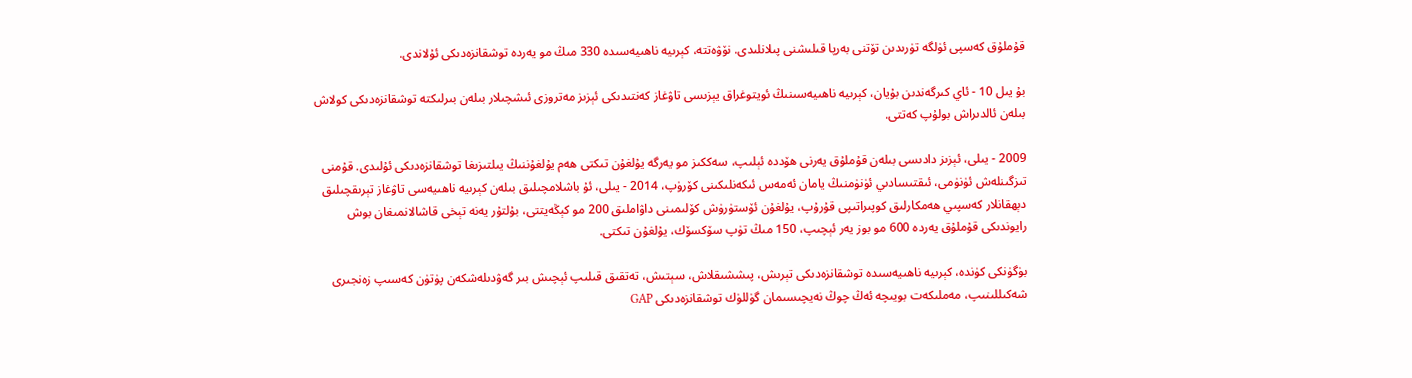قۇملۇق كەسپى ئۈلگە تۈرىدىن تۆتنى بەرپا قىلىشنى پىلانلىدى. نۆۋەتتە، كېرىيە ناھىيەسىدە 330 مىڭ مو يەردە توشقانزەدىكى ئۇلاندى.

بۇ يىل 10 - ئاي كىرگەندىن بۇيان، كېرىيە ناھىيەسىنىڭ ئويتوغراق يېزىسى تاۋغاز كەنتىدىكى ئېزىز مەتروزى ئىشچىلار بىلەن بىرلىكتە توشقانزەدىكى كولاش بىلەن ئالدىراش بولۇپ كەتتى.

2009 - يىلى، ئېزىز دادىسى بىلەن قۇملۇق يەرنى ھۆددە ئېلىپ، سەككىز مو يەرگە يۇلغۇن تىكتى ھەم يۇلغۇننىڭ يىلتىزىغا توشقانزەدىكى ئۇلىدى. قۇمنى تىزگىنلەش ئۈنۈمى، ئىقتىسادىي ئۈنۈمنىڭ يامان ئەمەس ئىكەنلىكىنى كۆرۈپ، 2014 - يىلى، ئۇ باشلامچىلىق بىلەن كېرىيە ناھىيەسى تاۋغاز تېرىقچىلىق دېھقانلار كەسپىي ھەمكارلىق كوپىراتىپى قۇرۇپ، يۇلغۇن ئۆستۈرۈش كۆلىمىنى داۋاملىق 200 مو كېڭەيتتى، بۇلتۇر يەنە تېخى قاشالانمىغان بوش رايوندىكى قۇملۇق يەردە 600 مو بوز يەر ئېچىپ، 150 مىڭ تۈپ سۆكسۆك، يۇلغۇن تىكتى.

بۈگۈنكى كۈندە، كېرىيە ناھىيەسىدە توشقانزەدىكى تېرىش، پىششىقلاش، سېتىش، تەتقىق قىلىپ ئېچىش بىر گەۋدىلەشكەن پۈتۈن كەسىپ زەنجىرى شەكىللىنىپ، مەملىكەت بويىچە ئەڭ چوڭ نەيچىسىمان گۈللۈك توشقانزەدىكى GAP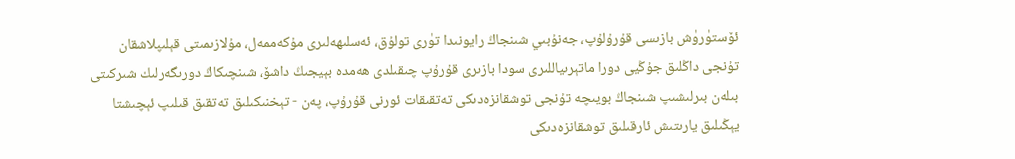ئۆستۈرۈش بازىسى قۇرۇلۇپ، جەنۇبىي شىنجاڭ رايونىدا تۈرى تولۇق، ئەسلىھەلىرى مۇكەممەل، مۇلازىمىتى قېلىپلاشقان تۇنجى داڭلىق جۇڭيى دورا ماتېرىياللىرى سودا بازىرى قۇرۇپ چىقىلدى ھەمدە بېيجىڭ داشۆ، شىنچىكاڭ دورىگەرلىك شىركىتى بىلەن بىرلىشىپ شىنجاڭ بويىچە تۇنجى توشقانزەدىكى تەتقىقات ئورنى قۇرۇپ، پەن - تېخنىكىلىق تەتقىق قىلىپ ئېچىشتا يېڭىلىق يارىتىش ئارقىلىق توشقانزەدىكى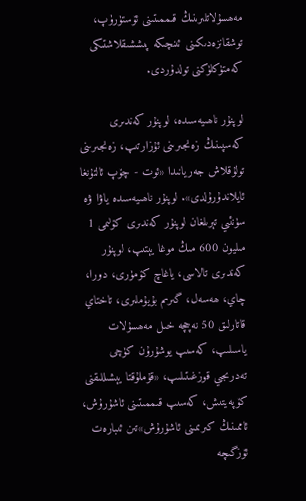مەھسۇلاتلىرىنىڭ قىممىتىنى ئۆستۈرۈپ، توشقانزەدىكىنى ئىنچىكە پىششىقلاشتىكى كەمتۈكلۈكنى تولدۇردى.

لوپنۇر ناھىيەسىدە، لوپنۇر كەندىرى كەسپىنىڭ زەنجىرىنى ئۇزارتىپ، زەنجىرىنى تولۇقلاش جەريانىدا «ئوت - چۆپ ئالتۇنغا ئايلاندۇرۇلدى». لوپنۇر ناھىيەسىدە ياۋا ۋە سۈنئىي تېرىلغان لوپنۇر كەندىرى كۆلىمى 1 مىليون 600 مىڭ موغا يېتىپ، لوپنۇر كەندىرى تالاسى، ياغاچ كۆمۈرى، دورا، چاي، ھەسەل، گىرىم بۇيۇملىرى، تاختاي قاتارلىق 50 نەچچە خىل مەھسۇلات ياسىلىپ، كەسىپ يوشۇرۇن كۈچى تەدرىجىي قوزغىتىلىپ، «قۇملۇقتا يېشىللىقنى كۆپەيتىش، كەسىپ قىممىتىنى ئاشۇرۇش، ئاممىنىڭ كىرىمىنى ئاشۇرۇش»تىن ئىبارەت ئۆزگىچە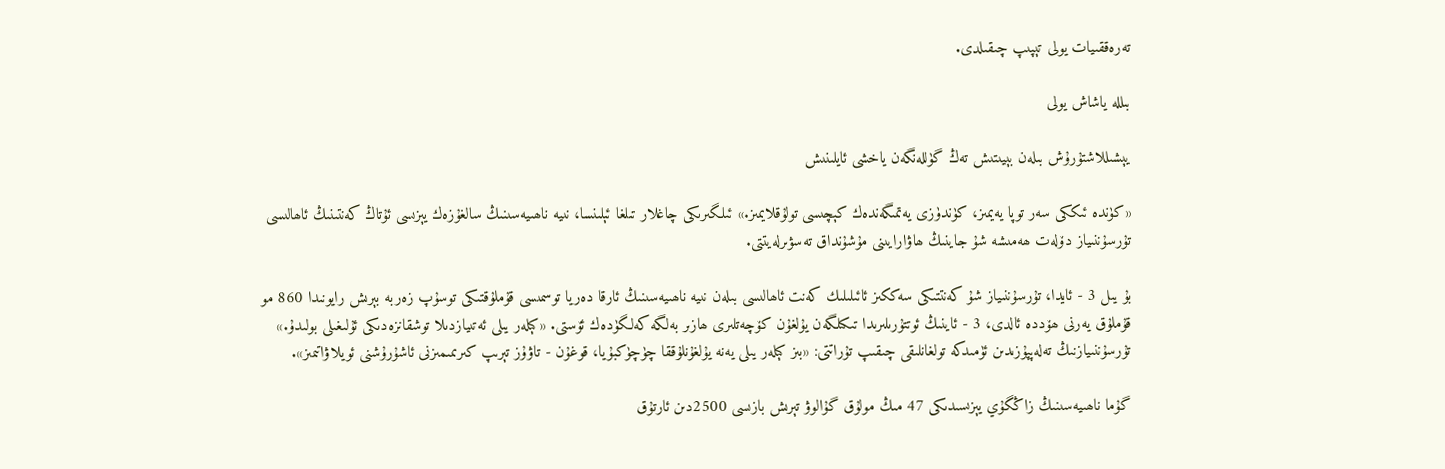تەرەققىيات يولى تېپىپ چىقىلدى.

بىللە ياشاش يولى

يېشىللاشتۇرۇش بىلەن بېيىتىش تەڭ گۈللەنگەن ياخشى ئايلىنىش

«كۈندە ئىككى سەر توپا يەيمىز، كۈندۈزى يەتمىگەندەك كېچىسى تولۇقلايمىز.» ئىلگىرىكى چاغلار تىلغا ئېلىنسا، نىيە ناھىيەسىنىڭ سالغۇزەك يېزىسى ئۇتاڭ كەنتىنىڭ ئاھالىسى تۇرسۇننىياز دۆلەت ھەمىشە شۇ جاينىڭ ھاۋارايىنى مۇشۇنداق تەسۋىرلەيتتى.

بۇ يىل 3 - ئايدا، تۇرسۇننىياز شۇ كەنتتىكى سەككىز ئائىلىلىك كەنت ئاھالىسى بىلەن نىيە ناھىيەسىنىڭ ئارقا دەريا توسمىسى قۇملۇقتىكى توسۇپ زەربە بېرىش رايونىدا 860 مو قۇملۇق يەرنى ھۆددە ئالدى، 3 - ئاينىڭ ئوتتۇرىلىرىدا تىكىلگەن يۇلغۇن كۆچەتلىرى ھازىر بەلگە كەلگۈدەك ئۆستى. «كېلەر يىلى ئەتىيازدىلا توشقانزەدىكى ئۇلىغىلى بولىدۇ.» تۇرسۇننىيازنىڭ تەلەپپۇزىدىن ئۈمىدكە تولغانلىقى چىقىپ تۇراتتى: «بىز كېلەر يىلى يەنە يۇلغۇنلۇققا چۈچۈكبۇيا، قوغۇن - تاۋۇز تېرىپ كىرىمىمىزنى ئاشۇرۇشنى ئويلاۋاتىمىز».

گۇما ناھىيەسىنىڭ زاڭگۇي يېزىسىدىكى 47 مىڭ مولۇق گۇالوۋ تېرىش بازىسى 2500دىن ئارتۇق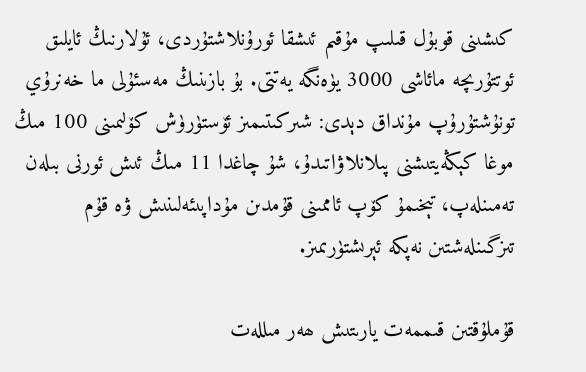كىشىنى قوبۇل قىلىپ مۇقىم ئىشقا ئورۇنلاشتۇردى، ئۇلارنىڭ ئايلىق ئوتتۇرىچە مائاشى 3000 يۈەنگە يەتتى. بۇ بازىنىڭ مەسئۇلى ما خەنرۇي تونۇشتۇرۇپ مۇنداق دېدى: شىركىتىمىز ئۆستۈرۈش كۆلىمىنى 100 مىڭ موغا كېڭەيتىشنى پىلانلاۋاتىدۇ، شۇ چاغدا 11 مىڭ ئىش ئورنى بىلەن تەمىنلەپ، تېخىمۇ كۆپ ئاممىنى قۇمدىن مۇداپىئەلىنىش ۋە قۇم تىزگىنلەشتىن نەپكە ئېرىشتۈرىمىز.

قۇملۇقتىن قىممەت يارىتىش ھەر مىللەت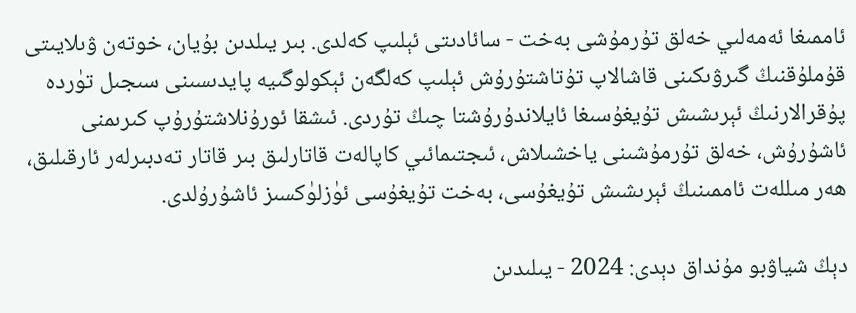ئاممىغا ئەمەلىي خەلق تۇرمۇشى بەخت - سائادىتى ئېلىپ كەلدى. بىر يىلدىن بۇيان، خوتەن ۋىلايىتى قۇملۇقنىڭ گىرۋىكىنى قاشالاپ تۇتاشتۇرۇش ئېلىپ كەلگەن ئېكولوگىيە پايدىسىنى سىجىل تۈردە پۇقرالارنىڭ ئېرىشىش تۇيغۇسىغا ئايلاندۇرۇشتا چىڭ تۇردى. ئىشقا ئورۇنلاشتۇرۇپ كىرىمنى ئاشۇرۇش، خەلق تۇرمۇشىنى ياخشىلاش، ئىجتىمائىي كاپالەت قاتارلىق بىر قاتار تەدبىرلەر ئارقىلىق، ھەر مىللەت ئاممىنىڭ ئېرىشىش تۇيغۇسى، بەخت تۇيغۇسى ئۈزلۈكسىز ئاشۇرۇلدى.

دېڭ شياۋبو مۇنداق دېدى: 2024 - يىلىدىن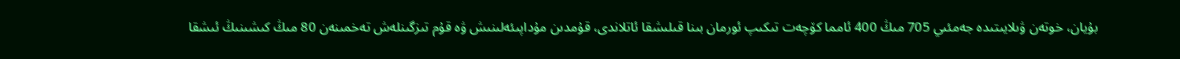بۇيان، خوتەن ۋىلايىتىدە جەمئىي 705 مىڭ 400 ئامما كۆچەت تىكىپ ئورمان بىنا قىلىشقا ئاتلاندى، قۇمدىن مۇداپىئەلىنىش ۋە قۇم تىزگىنلەش تەخمىنەن 80 مىڭ كىشىنىڭ ئىشقا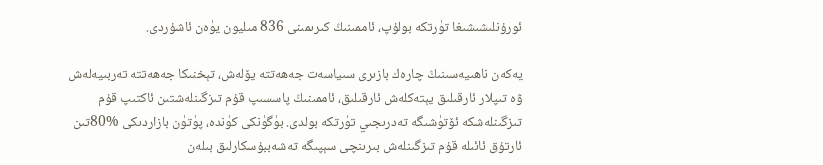ئورۇنلىشىشىغا تۈرتكە بولۇپ، ئاممىنىڭ كىرىمىنى 836 مىليون يۈەن ئاشۇردى.

يەكەن ناھىيەسىنىڭ چارەك بازىرى سىياسەت جەھەتتە يۆلەش، تېخنىكا جەھەتتە تەربىيەلەش ۋە تىپلار ئارقىلىق يېتەكلەش ئارقىلىق، ئاممىنىڭ پاسسىپ قۇم تىزگىنلەشتىن ئاكتىپ قۇم تىزگىنلەشكە ئۆتۈشىگە تەدرىجىي تۈرتكە بولدى. بۈگۈنكى كۈندە، پۈتۈن بازاردىكى %80تىن ئارتۇق ئائىلە قۇم تىزگىنلەش بىرىنچى سېپىگە تەشەببۇسكارلىق بىلەن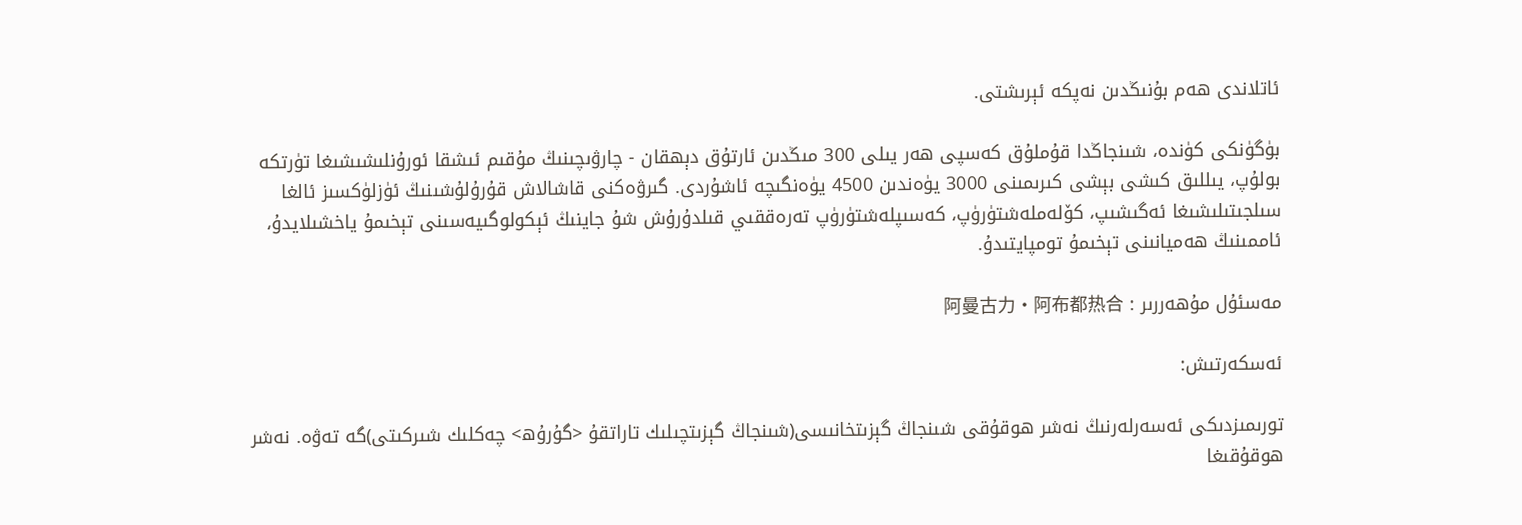ئاتلاندى ھەم بۇنىڭدىن نەپكە ئېرىشتى.

بۈگۈنكى كۈندە، شىنجاڭدا قۇملۇق كەسپى ھەر يىلى 300 مىڭدىن ئارتۇق دېھقان - چارۋىچىنىڭ مۇقىم ئىشقا ئورۇنلىشىشىغا تۈرتكە بولۇپ، يىللىق كىشى بېشى كىرىمىنى 3000 يۈەندىن 4500 يۈەنگىچە ئاشۇردى. گىرۋەكنى قاشالاش قۇرۇلۇشىنىڭ ئۈزلۈكسىز ئالغا سىلجىتىلىشىغا ئەگىشىپ، كۆلەملەشتۈرۈپ، كەسىپلەشتۈرۈپ تەرەققىي قىلدۇرۇش شۇ جاينىڭ ئېكولوگىيەسىنى تېخىمۇ ياخشىلايدۇ، ئاممىنىڭ ھەميانىنى تېخىمۇ تومپايتىدۇ.

مەسئۇل مۇھەررىر : 阿曼古力·阿布都热合

ئەسكەرتىش:

تورىمىزدىكى ئەسەرلەرنىڭ نەشر ھوقۇقى شىنجاڭ گېزىتخانىسى(شىنجاڭ گېزىتچىلىك تاراتقۇ <گۇرۇھ> چەكلىك شىركىتى)گە تەۋە. نەشر ھوقۇقىغا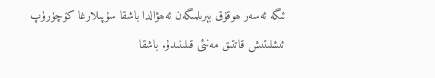ئىگە ئەسەر ھوقۇق بېرىلمىگەن ئەھۋالدا باشقا سۇپىلارغا كۆچۈرۈپ ئىشلىتىش قاتتىق مەنئى قىلىنىدۇ. باشقا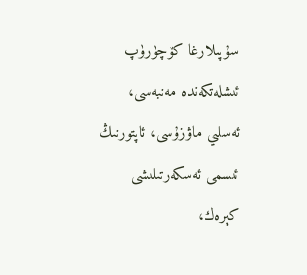سۇپىلارغا كۆچۈرۈپ ئىشلەتكەندە مەنبەسى، ئەسلىي ماۋزۇسى، ئاپتورنىڭ ئىسمى ئەسكەرتىلىشى كېرەك،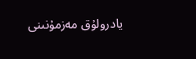يادرولۇق مەزمۇنىنى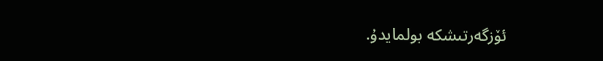ئۆزگەرتىشكە بولمايدۇ.